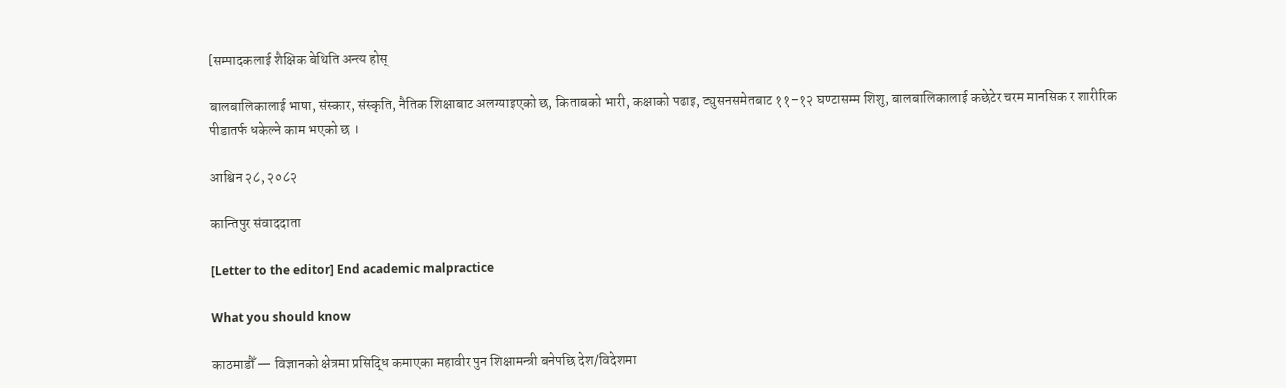[सम्पादकलाई शैक्षिक बेथिति अन्त्य होस्

बालबालिकालाई भाषा, संस्कार, संस्कृति, नैतिक शिक्षाबाट अलग्याइएको छ, किताबको भारी, कक्षाको पढाइ, ट्युसनसमेतबाट ११–१२ घण्टासम्म शिशु, बालबालिकालाई कछेटेर चरम मानसिक र शारीरिक पीडातर्फ धकेल्ने काम भएको छ ।

आश्विन २८, २०८२

कान्तिपुर संवाददाता

[Letter to the editor] End academic malpractice

What you should know

काठमाडौँ — विज्ञानको क्षेत्रमा प्रसिद्धि कमाएका महावीर पुन शिक्षामन्त्री बनेपछि देश/विदेशमा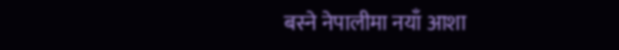बस्ने नेपालीमा नयाँ आशा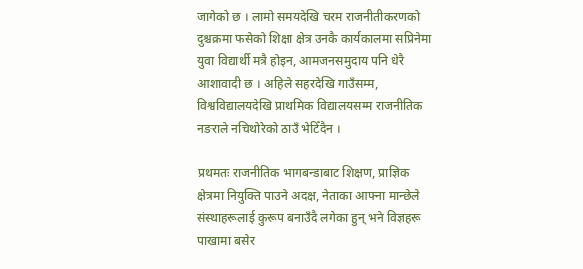जागेको छ । लामो समयदेखि चरम राजनीतीकरणको दुश्चक्रमा फसेको शिक्षा क्षेत्र उनकै कार्यकालमा सप्रिनेमा युवा विद्यार्थी मत्रै होइन, आमजनसमुदाय पनि धेरै आशावादी छ । अहिले सहरदेखि गाउँसम्म, विश्वविद्यालयदेखि प्राथमिक विद्यालयसम्म राजनीतिक नङराले नचिथोरेको ठाउँ भेटिँदैन ।

प्रथमतः राजनीतिक भागबन्डाबाट शिक्षण, प्राज्ञिक क्षेत्रमा नियुक्ति पाउने अदक्ष, नेताका आफ्ना मान्छेले संस्थाहरूलाई कुरूप बनाउँदै लगेका हुन् भने विज्ञहरू पाखामा बसेर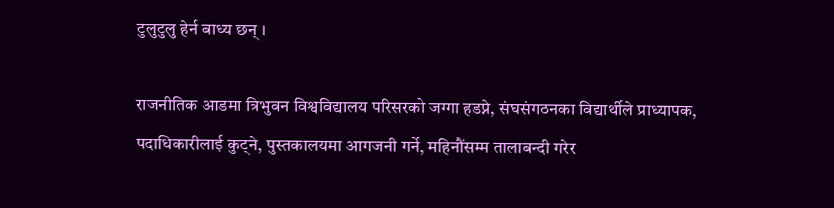टुलुटुलु हेर्न बाध्य छन् ।

राजनीतिक आडमा त्रिभुवन विश्वविद्यालय परिसरको जग्गा हडप्ने, संघसंगठनका विद्यार्थीले प्राध्यापक, पदाधिकारीलाई कुट्ने, पुस्तकालयमा आगजनी गर्ने, महिनौंसम्म तालाबन्दी गरेर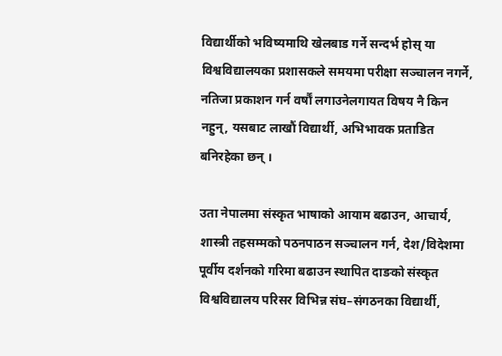विद्यार्थीको भविष्यमाथि खेलबाड गर्ने सन्दर्भ होस् या विश्वविद्यालयका प्रशासकले समयमा परीक्षा सञ्चालन नगर्ने, नतिजा प्रकाशन गर्न वर्षौं लगाउनेलगायत विषय नै किन नहुन्, यसबाट लाखौं विद्यार्थी, अभिभावक प्रताडित बनिरहेका छन् ।

उता नेपालमा संस्कृत भाषाको आयाम बढाउन, आचार्य, शास्त्री तहसम्मको पठनपाठन सञ्चालन गर्न, देश/विदेशमा पूर्वीय दर्शनको गरिमा बढाउन स्थापित दाङको संस्कृत विश्वविद्यालय परिसर विभिन्न संघ–संगठनका विद्यार्थी,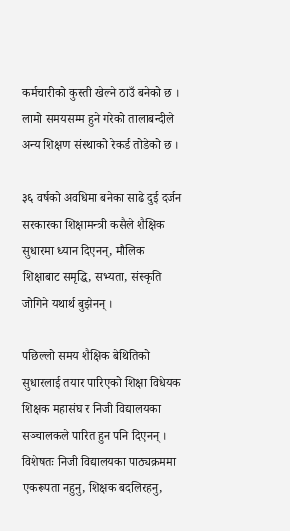कर्मचारीको कुस्ती खेल्ने ठाउँ बनेको छ । लामो समयसम्म हुने गरेको तालाबन्दीले अन्य शिक्षण संस्थाको रेकर्ड तोडेको छ ।

३६ वर्षको अवधिमा बनेका साढे दुई दर्जन सरकारका शिक्षामन्त्री कसैले शैक्षिक सुधारमा ध्यान दिएनन्, मौलिक शिक्षाबाट समृद्धि, सभ्यता, संस्कृति जोगिने यथार्थ बुझेनन् ।

पछिल्लो समय शैक्षिक बेथितिको सुधारलाई तयार पारिएको शिक्षा विधेयक शिक्षक महासंघ र निजी विद्यालयका सञ्चालकले पारित हुन पनि दिएनन् । विशेषतः निजी विद्यालयका पाठ्यक्रममा एकरूपता नहुनु, शिक्षक बदलिरहनु,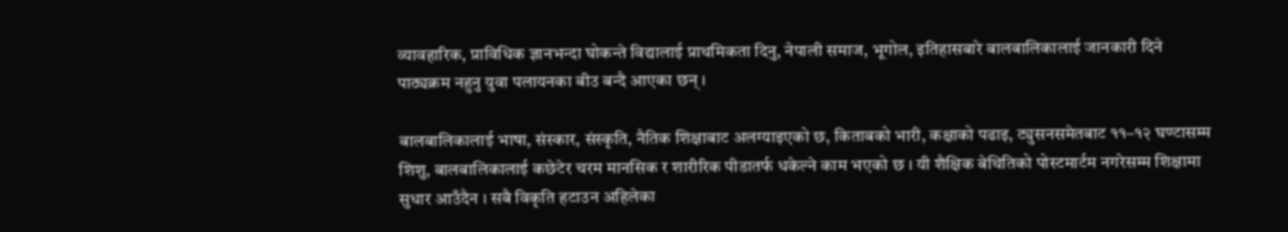व्यावहारिक, प्राविधिक ज्ञानभन्दा घोकन्ते विद्यालाई प्राथमिकता दिनु, नेपाली समाज, भूगोल, इतिहासबारे बालबालिकालाई जानकारी दिने पाठ्यक्रम नहुनु युवा पलायनका बीउ बन्दै आएका छन् ।

बालबालिकालाई भाषा, संस्कार, संस्कृति, नैतिक शिक्षाबाट अलग्याइएको छ, किताबको भारी, कक्षाको पढाइ, ट्युसनसमेतबाट ११–१२ घण्टासम्म शिशु, बालबालिकालाई कछेटेर चरम मानसिक र शारीरिक पीडातर्फ धकेल्ने काम भएको छ । यी शैक्षिक बेथितिको पोस्टमार्टम नगरेसम्म शिक्षामा सुधार आउँदैन । सबै विकृति हटाउन अहिलेका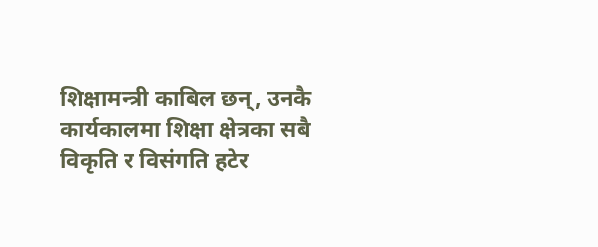शिक्षामन्त्री काबिल छन्, उनकै कार्यकालमा शिक्षा क्षेत्रका सबै विकृति र विसंगति हटेर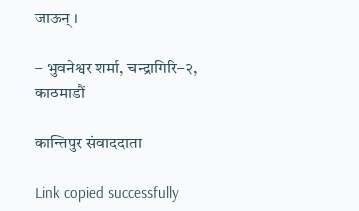जाऊन् ।

– भुवनेश्वर शर्मा, चन्द्रागिरि–२, काठमाडौं

कान्तिपुर संवाददाता

Link copied successfully